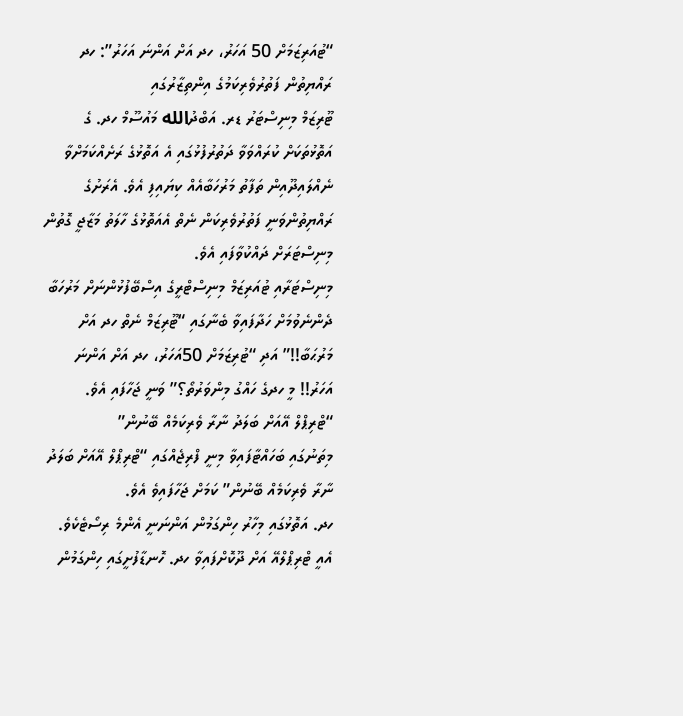“ޓުއަރިޒަމަށް 50 އަހަރު، ހދ އަށް އަންނަ އަހަރު”: ހދ ރައްޔިތުން ފަތުރުވެރިކަމުގެ އިންތިޒާރުގައި
ޓޫރިޒަމް މިނިސްޓަރު ޑރ. އަބްދުالله މައުސޫމް ހދ. ގެ އަތޮޅުތަކަށް ކުރައްވަވާ ދަތުރުފުޅުގައި އެ އަތޮޅުގެ ރަށެއްކަމަށްވާ ނެއްލައިދޫއިން ތަފާތު މަރުހަބާއެއް ކިޔައިފި އެވެ. އެރަށުގެ ރައްޔިތުންވަނީ ފަތުރުވެރިކަން ނެތް އެއަތޮޅުގެ ހާލަތު މަޒާޖީ ގޮތުން މިނިސްޓަރަށް ދައްކުވާފައި އެވެ.
މިނިސްޓަރާއި ޓުއަރިޒަމް މިނިސްޓްރީގެ އިސްބޭފުޅުންނަށް މަރުހަބާ ދެންނެވުމަށް ހަދާފައިވާ ބެނާގައި “ޓޫރިޒަމް ނެތް ހދ އަށް މަރުޙަބާ!!” އަދި “ޓުރިޒަމަށް 50އަހަރު، ހދ އަށް އަންނަ އަހަރު!! މީ ހދގެ ހައްގު މިންވަރުތޯ؟” ވަނީ ޖަހާފައި އެވެ.
“ޓްރިޕްލް އޭއަށް ބަލަދު ނާރާ ވެރިކަމެއް ބޭނުން”
މިތަނުގައި ބަހައްޓާފައިވާ މިނީ ފްރިޖެއްގައި “ޓްރިޕްލް އޭއަށް ބަލަދު ނާރާ ވެރިކަމެއް ބޭނުން” ކަމަށް ޖަހާފައިވެ އެވެ.
ހދ. އަތޮޅުގައި މިހާރު ހިންގަމުން އަންނަނީ އެންމެ ރިސޯޓެކެވެ. އެއީ ޓްރިޕްލްއޭ އަށް ދޫކޮށްފައިވާ ހދ. ހޮނޑާފުށީގައި ހިންގަމުން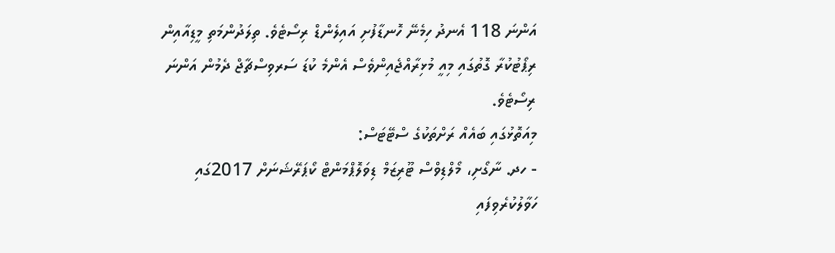އަންނަ 118 އެނދު ހިމެނޭ ހޮނޑާފުށި އައިލެންޑް ރިސޯޓެވެ. ތިލަދުންމަތި މީޑިއާއިން ރިޕޯޓުކުރާ ގޮތުގައި މިއީ މުޅިރާއްޖެއިންވެސް އެންމެ ކުޑަ ސަރވިސްޗާޖް ދެމުން އަންނަ ރިސޯޓެވެ.
މިއަތޮޅުގައި ބައެއް ރަށްތަކުގެ ސްޓޭޓަސް:
- ހދ. ނާގޯށި، މޯލްޑިވްސް ޓޫރިޒަމް ޑިވަލޮޕްމަންޓް ކޯޕަރޭޝަނަށް 2017ގައި ހަވާލުކުރެވިފައި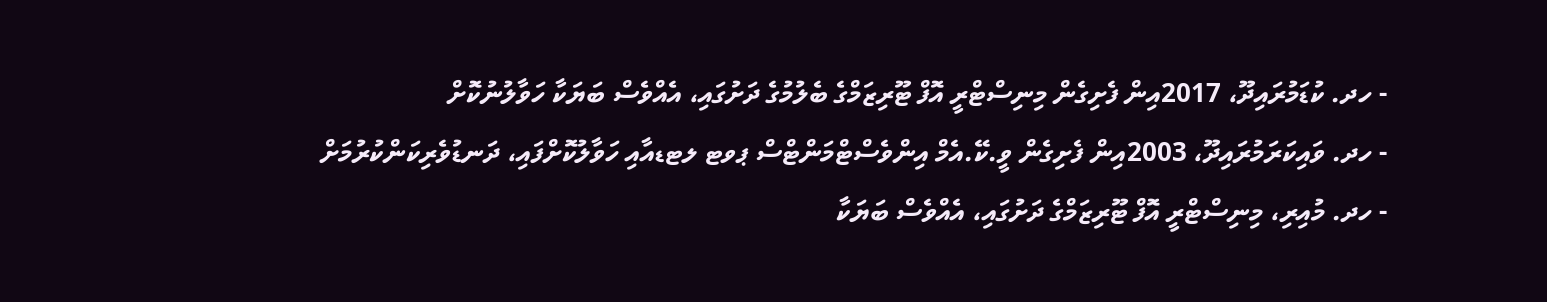- ހދ. ކުޑަމުރައިދޫ، 2017އިން ފެށިގެން މިނިސްޓްރީ އޮފް ޓޫރިޒަމްގެ ބެލުމުގެ ދަށުގައި، އެއްވެސް ބަޔަކާ ހަވާލުނުކޮށް
- ހދ. ވައިކަރަމުރައިދޫ، 2003އިން ފެށިގެން ވީ.ކޭ.އެމް އިންވެސްޓްމަންޓްސް ޕވޓ ލޓޑއާއި ހަވާލުކޮށްފައި، ދަނޑުވެރިކަންކުރުމަށް
- ހދ. މުއިރި، މިނިސްޓްރީ އޮފް ޓޫރިޒަމްގެ ދަށުގައި، އެއްވެސް ބަޔަކާ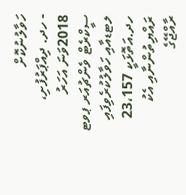ހަވާލުނުކޮށް
- ހދ. ދިއްޕަރުފުށި، 2018ވަނަ އަހަރު ސީކްރެޓް ވެންޗުއަރ ޕވޓ ލޓޑއާއި ހަވާލުކުރެވިފައި
ހދ.އަތޮޅަކީ 23،157 ރައްޔިތުންނާއި އެކު ރާއްޖޭގެ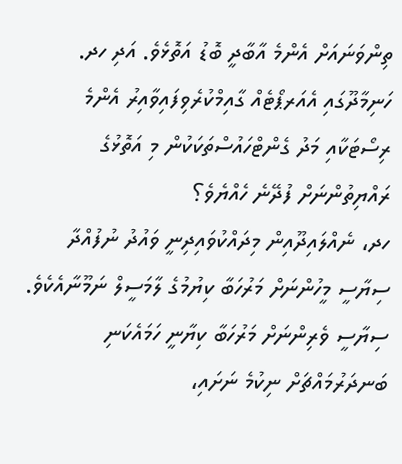ތިންވަނައަށް އެންމެ އާބާދީ ބޮޑު އަތޮޅެވެ. އަދި ހދ. ހަނިމާދޫގައި އެއަރޕޯޓެއް ގާއިމްކުރެވިފައިވާއިރު އެންމެ ރިސޯޓަކާއި މަދު ގެންޓްހައުސްތަކަކުން މި އަތޮޅުގެ ރައްޔިތުންނަށް ފުދޭނެ ހެއްޔެވެ؟
ހދ، ނެއްލައިދޫއިން މިދައްކުވައިދިނީ ވައުދު ނުފުއްދާ ސިޔާސީ މީހުންނަށް މަރުހަބާ ކިޔުމުގެ ލާމަސީލް ނަމޫނާއެކެވެ. ސިޔާސީ ވެރިންނަށް މަރުހަބާ ކިޔާނީ ހަމައެކަނި ބަނދަރުމައްޗަށް ނިކުމެ ނަށައި،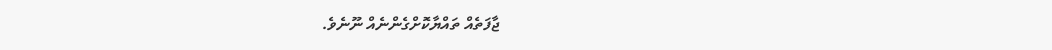ޖާފަތެއް ތައްޔާކޮށްގެންނެއް ނޫނެވެ.